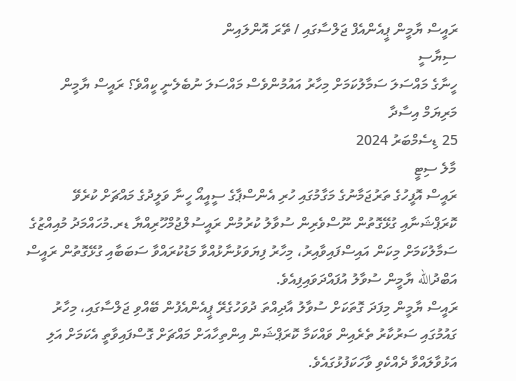ރައީސް ޔާމީން ޕީއެންއެފް ޖަލްސާގައި / ތޭރަ އޮންލައިން
ސިޔާސީ
ހީނާގެ މައްސަލަ ސަމާލުކަމަށް މިހާރު އައުމުންވެސް މައްސަލަ ނުބެލެނީ ކީއްވެ؟ ރައީސް ޔާމީން
މަރިޔަމް އިސާދާ
25 ޑިސެމްބަރު 2024
މާލެ ސިޓީ
ރައީސް އޮފީހުގެ ތަރުޖަމާނުގެ މަގާމުގައި ހުރި އެންސްޕާގެ ސީއީއޯ ހީނާ ވަލީދުގެ މައްޗަށް ކުރެވޭ ކޮރަޕްޝަނާއި ގުޅޭގޮތުން ނޫސްވެރިން ސުވާލު ކުރުމުން ރައީސުލްޖުމްހޫރިއްޔާ ޑރ.މުހައްމަދު މުއިއްޒުގެ ސަމާލުކަމަށް މިކަން އައިސްފައިވާއިރު، މިހާރު ފިޔަވަޅުނާޅުއްވާ މަޑުކުރައްވާ ސަބަބާއި ގުޅޭގޮތުން ރައީސް އަބްދުالله ޔާމީން ސުވާލު އުފައްދަވައިފިއެވެ.
ރައީސް ޔާމީން މިފަދަ ގޮތަކަށް ސުވާލު އާދިއްތަ ދުވަހުގެރޭ ޕީއެންއެފުން ބޭއްވި ޖަލްސާގައި، މިހާރު ގައުމުގައި ސަރުކާރު ތެރެއިން ވައްކަމާ ކޮރަޕްޝަން އިންތިހާއަށް މައްޗަށް ގޮސްފައިވާތީ އެކަމަށް އަލި އަޅުވާލައްވާ ދެއްކެވި ވާހަކަފުޅުގައެވެ.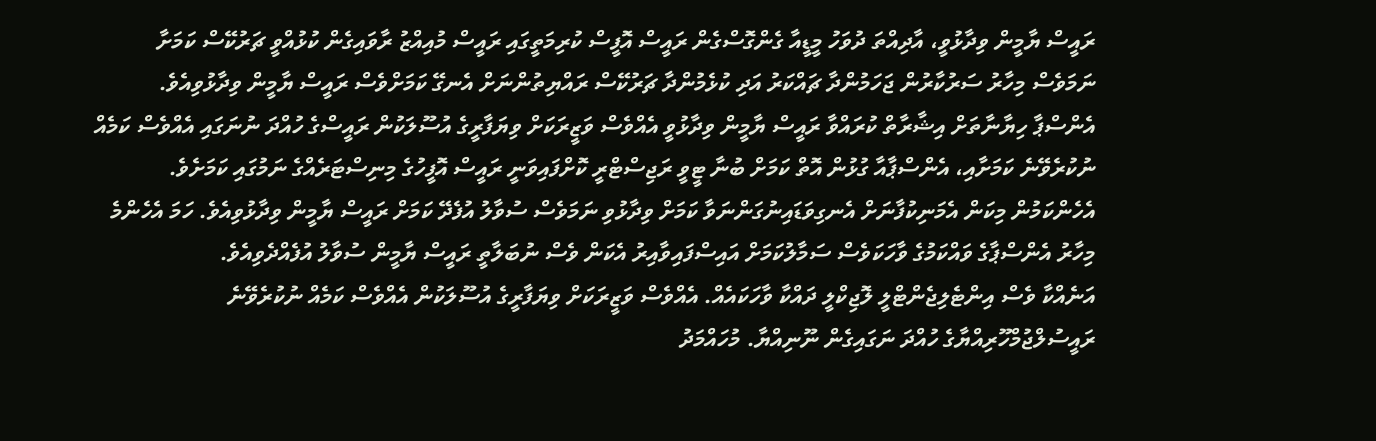ރައީސް ޔާމީން ވިދާޅުވީ، އާދިއްތަ ދުވަހު މީޑީއާ ގެންގޮސްގެން ރައީސް އޮފީސް ކުރިމަތީގައި ރައީސް މުއިއްޒު ރާވައިގެން ކުޅުއްވީ ޗަރުކޭސް ކަމަށާ ނަމަވެސް މިހާރު ސަރުކާރުން ޖަހަމުންދާ ޗައްކަރު އަދި ކުޅެމުންދާ ޗަރުކޭސް ރައްޔިތުންނަށް އެނގޭ ކަމަށްވެސް ރައީސް ޔާމީން ވިދާޅުވިއެވެ.
އެންސްޕާ ހިޔާނާތަށް އިޝާރާތް ކުރައްވާ ރައީސް ޔާމީން ވިދާޅުވީ އެއްވެސް ވަޒީރަކަށް ވިޔަފާރީގެ އުސޫލަކުން ރައީސްގެ ހުއްދަ ނުނަގައި އެއްވެސް ކަމެއް ނުކުރެވޭނެ ކަމަށާއި، އެންސްޕާއާ ގުޅުން އޮތް ކަމަށް ބުނާ ޓީވީ ރަޖިސްޓްރީ ކޮށްފައިވަނީ ރައީސް އޮފީހުގެ މިނިސްޓަރެއްގެ ނަމުގައި ކަމަށެވެ. އެހެންކަމުން މިކަން އެމަނިކުފާނަށް އެނގިވަޑައިނުގަންނަވާ ކަމަށް ވިދާޅުވި ނަމަވެސް ސުވާލު އުފެދޭ ކަމަށް ރައީސް ޔާމީން ވިދާޅުވިއެވެ. ހަމަ އެހެންމެ މިހާރު އެންސްޕާގެ ވައްކަމުގެ ވާހަކަވެސް ސަމާލުކަމަށް އައިސްފައިވާއިރު އެކަން ވެސް ނުބަލާތީ ރައީސް ޔާމީން ސުވާލު އުފެއްދެވިއެވެ.
އަނެއްކާ ވެސް އިންޓެލިޖެންޓްލީ ލޮޖިކްލީ ދައްކާ ވާހަކައެއް. އެއްވެސް ވަޒީރަކަށް ވިޔަފާރީގެ އުސޫލަކުން އެއްވެސް ކަމެއް ނުކުރެވޭނެ ރައީސުލްޖުމްހޫރިއްޔާގެ ހުއްދަ ނަގައިގެން ނޫނިއްޔާ. މުހައްމަދު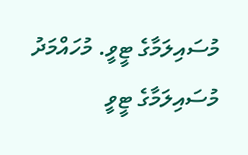މުސައިލަމާގެ ޓީވީ. މުހައްމަދު މުސައިލަމާގެ ޓީވީ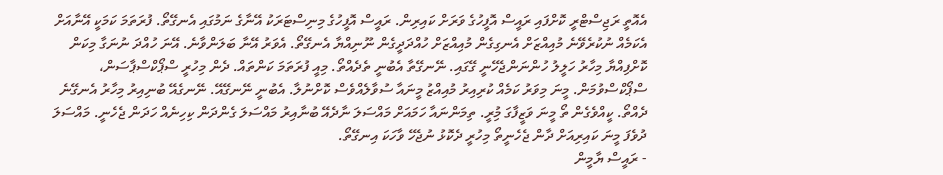އެއޮތީ ރަޖިސްޓްރީ ކޮށްފައި ރައީސް އޮފީހުގެ ވަރަށް ކައިރިން. ރައީސް އޮފީހުގެ މިނިސްޓަރަކު އޭނާގެ ނަމުގައި އެނގޭތޯ. ފުރަތަމަ ކަމަކީ އޭނާއަށް އެކަމެއް ނުކުރެވޭނެ މުއިއްޒަށް އެނގިގެން މުއިއްޒަށް ހުއްދަދީގެން ނޫނިއްޔާ އެނގޭތޯ. އެވަރު އޭނާ ބަލަންވާނެ. އޭނަ ހުއްދަ ނުނަގާ މިކަން ކޮށްފިއްޔާ މިހާރު ހަލީލު ހުންނަންޖެހޭނީ ގޭގައި. ނޭނގޭތާ އެބުނީ ތެދެއްތޯ. މިއީ ފުރަތަމަ ކަންތައް. ދެން މިހުރީ ސްޕޯކްސްޕާސަން، ސްޕޯކްސްވުމަން. މީނަ މިވަރު ކަމެއް ކުރިއިރު މުއިއްޒު މީނައާ ސުވާލެއްވެސް ކޮށްނުލާ. އެބުނީ ނޭނގޭއޭ. ނޭނގެއޭ ބުނިއިރު މިހާރު އެނގޭނެ ދެއްތޯ. ކީއްވެގެން ތޯ މީނަ ވަޒީފާގަ މިުރީ. ތިމަންނައާ ހަމައަށް މައްސަލަ ނާދެއޭ ބުނާއިރު މައްސަލަ ގެންދަން ކިހިނެއް ހަދަން ޖެހެނީ. މައްސަލަ ދުވެފަ މީނަ ކައިރިއަށް ދާން ޖެހެނީތޯ މިހުރީ ދެކޮޅު ނުޖެހޭ ވާހަކަ އިނގޭތޯ.
- ރައީސް ޔާމީން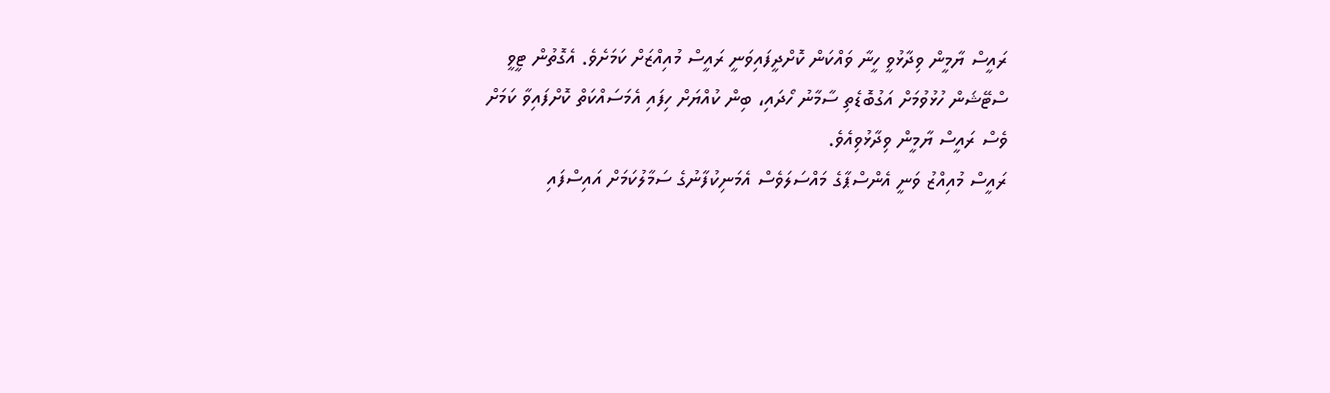ރައީސް ޔާމީން ވިދާޅުވީ ހީނާ ވައްކަން ކޮށްދީފައިވަނީ ރައީސް މުއިއްޒަށް ކަމަށެވެ. އެގޮތުން ޓީވީ ސްޓޭޝަން ހުޅުވުމަށް އަގުބޮޑެތި ސާމާނު ހޯދައި، ބިން ކުއްޔަށް ހިފައި އެމަސައްކަތް ކޮށްފައިވާ ކަމަށް ވެސް ރައީސް ޔާމީން ވިދާޅުވިއެވެ.
ރައީސް މުއިއްޒު ވަނީ އެންސްޕާގެ މައްސަލަވެސް އެމަނިކުފާނުގެ ސަމާލުކަމަށް އައިސްފައި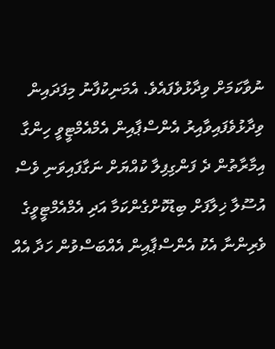ނުވާކަމަށް ވިދާޅުވެފައެވެ. އެމަނިކުފާނު މިފަދައިން ވިދާޅުވެފައިވާއިރު އެންސްޕާއިން އެމްއެމްޓީވީ ހިންގާ އިމާރާތުން ދެ ފަންގިފިލާ ކުއްޔަށް ނަގާފައިވަނި ވެސް އުސޫލާ ޚިލާފަށް ބިޑުކޮށްގެންކަމާ އަދި އެމްއެމްޓީވީގެ ވެރިންނާ އެކު އެންސްޕާއިން އެއްބަސްވުން ހަދާ އެއް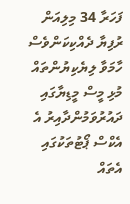ފަހަރާ 34 މިލިއަން ރުފިޔާ ދެއްކިކަންވެސް ހާމަވާ ލިޔެކިޔުންތައް މުޅި މީސް މީޑިޔާގައި ދައުރުވަމުންދާއިރު އެ އެކްސް ޕޯޓުތަކުގައި އެތައް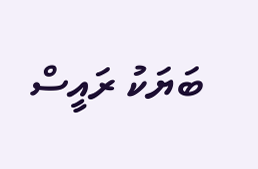ބަޔަކު ރައީސް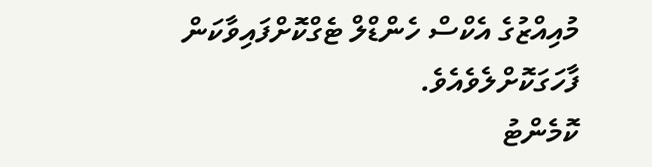މުއިއްޒުގެ އެކްސް ހެންޑްލް ޓެގްކޮށްފައިވާކަން ފާހަގަކޮށްލެވެއެވެ.
ކޮމެންޓު